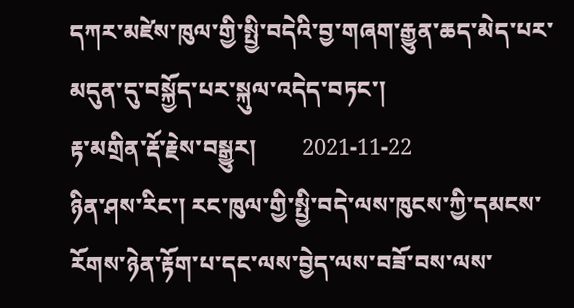དཀར་མཛེས་ཁུལ་གྱི་སྤྱི་བདེའི་བྱ་གཞག་རྒྱུན་ཆད་མེད་པར་མདུན་དུ་བསྐྱོད་པར་སྐུལ་འདེད་བཏང་།
རྟ་མགྲིན་རྡོ་རྗེས་བསྒྱུར།        2021-11-22
ཉིན་ཤས་རིང་། རང་ཁུལ་གྱི་སྤྱི་བདེ་ལས་ཁུངས་ཀྱི་དམངས་རོགས་ཉེན་རྟོག་པ་དང་ལས་བྱེད་ལས་བཟོ་བས་ལས་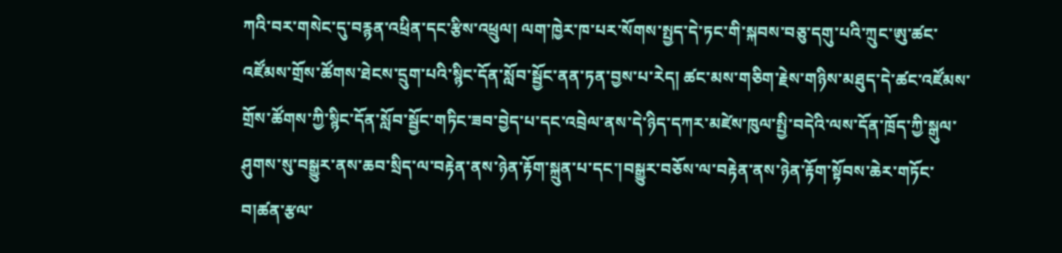ཀའི་བར་གསེང་དུ་བརྙན་འཕྲིན་དང་རྩིས་འཕྲུལ། ལག་ཁྱེར་ཁ་པར་སོགས་སྤྱད་དེ་ཏང་གི་སྐབས་བཅུ་དགུ་པའི་ཀྲུང་ཨུ་ཚང་འཛོམས་གྲོས་ཚོགས་ཐེངས་དྲུག་པའི་སྙིང་དོན་སློབ་སྦྱོང་ནན་ཏན་བྱས་པ་རེད། ཚང་མས་གཅིག་རྗེས་གཉིས་མཐུད་དེ་ཚང་འཛོམས་གྲོས་ཚོགས་ཀྱི་སྙིང་དོན་སློབ་སྦྱོང་གཏིང་ཟབ་བྱེད་པ་དང་འབྲེལ་ནས་དེ་ཉིད་དཀར་མཛེས་ཁུལ་སྤྱི་བདེའི་ལས་དོན་ཁྲོད་ཀྱི་སྒུལ་ཤུགས་སུ་བསྒྱུར་ནས་ཆབ་སྲིད་ལ་བརྟེན་ནས་ཉེན་རྟོག་སྐྲུན་པ་དང་།བསྒྱུར་བཅོས་ལ་བརྟེན་ནས་ཉེན་རྟོག་སྟོབས་ཆེར་གཏོང་བ།ཚན་རྩལ་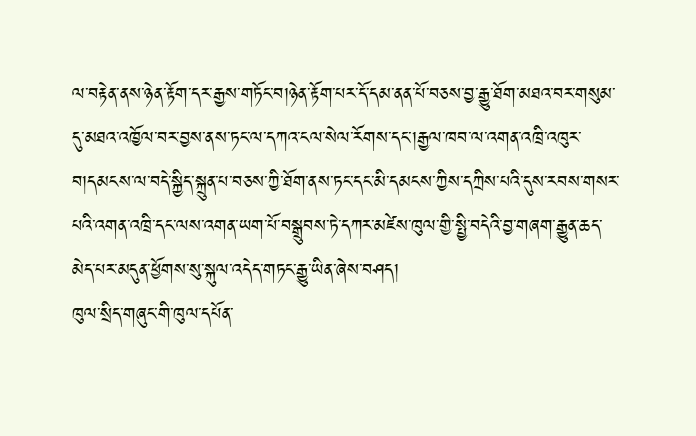ལ་བརྟེན་ནས་ཉེན་རྟོག་དར་རྒྱས་གཏོང་བ།ཉེན་རྟོག་པར་དོ་དམ་ནན་པོ་བཅས་བྱ་རྒྱུ་ཐོག་མཐའ་བར་གསུམ་དུ་མཐའ་འཁྱོལ་བར་བྱས་ནས་ཏང་ལ་དཀའ་ངལ་སེལ་རོགས་དང་།རྒྱལ་ཁབ་ལ་འགན་འཁྲི་འཁུར་བ།དམངས་ལ་བདེ་སྐྱིད་སྐྲུན་པ་བཅས་ཀྱི་ཐོག་ནས་ཏང་དང་མི་དམངས་ཀྱིས་དཀྲིས་པའི་དུས་རབས་གསར་པའི་འགན་འཁྲི་དང་ལས་འགན་ཡག་པོ་བསྒྲུབས་ཏེ་དཀར་མཛེས་ཁུལ་གྱི་སྤྱི་བདེའི་བྱ་གཞག་རྒྱུན་ཆད་མེད་པར་མདུན་ཕྱོགས་སུ་སྐུལ་འདེད་གཏང་རྒྱུ་ཡིན་ཞེས་བཤད།
ཁུལ་སྲིད་གཞུང་གི་ཁུལ་དཔོན་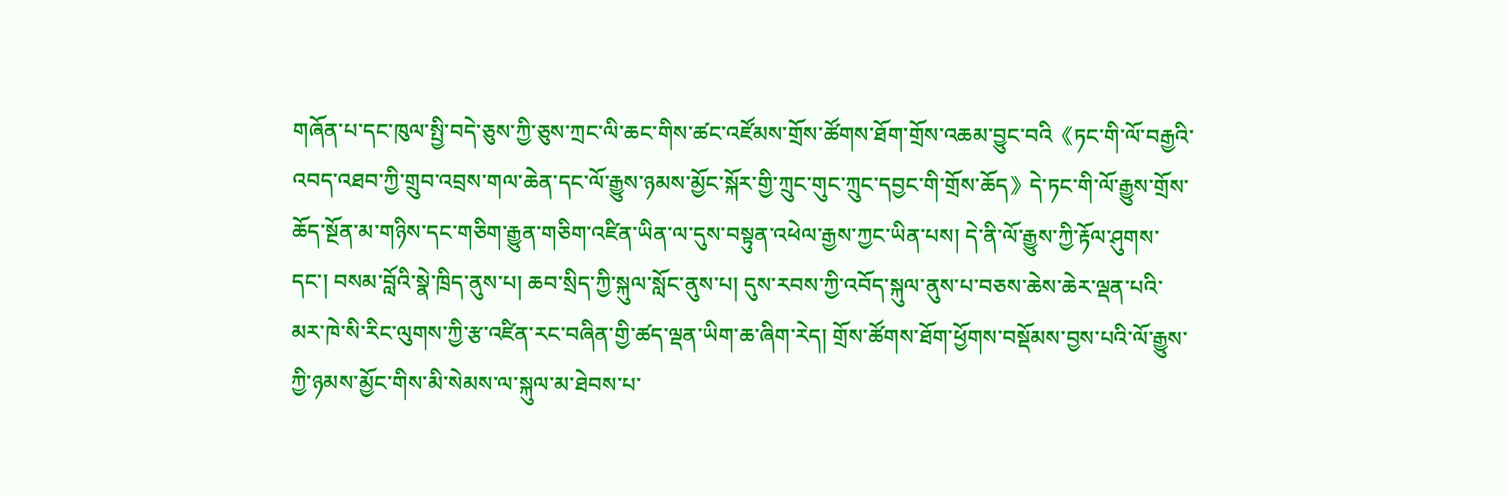གཞོན་པ་དང་ཁུལ་སྤྱི་བདེ་ཅུས་ཀྱི་ཅུས་ཀྲང་ལི་ཆང་གིས་ཚང་འཛོམས་གྲོས་ཚོགས་ཐོག་གྲོས་འཆམ་བྱུང་བའི《ཏང་གི་ལོ་བརྒྱའི་འབད་འཐབ་ཀྱི་གྲུབ་འབྲས་གལ་ཆེན་དང་ལོ་རྒྱུས་ཉམས་མྱོང་སྐོར་གྱི་ཀྲུང་གུང་ཀྲུང་དབྱང་གི་གྲོས་ཆོད》དེ་ཏང་གི་ལོ་རྒྱུས་གྲོས་ཆོད་སྔོན་མ་གཉིས་དང་གཅིག་རྒྱུན་གཅིག་འཛིན་ཡིན་ལ་དུས་བསྟུན་འཕེལ་རྒྱས་ཀྱང་ཡིན་པས། དེ་ནི་ལོ་རྒྱུས་ཀྱི་རྟོལ་ཤུགས་དང་། བསམ་བློའི་སྣེ་ཁྲིད་ནུས་པ། ཆབ་སྲིད་ཀྱི་སྐུལ་སློང་ནུས་པ། དུས་རབས་ཀྱི་འབོད་སྐུལ་ནུས་པ་བཅས་ཆེས་ཆེར་ལྡན་པའི་མར་ཁེ་སི་རིང་ལུགས་ཀྱི་རྩ་འཛིན་རང་བཞིན་གྱི་ཚད་ལྡན་ཡིག་ཆ་ཞིག་རེད། གྲོས་ཚོགས་ཐོག་ཕྱོགས་བསྡོམས་བྱས་པའི་ལོ་རྒྱུས་ཀྱི་ཉམས་མྱོང་གིས་མི་སེམས་ལ་སྐུལ་མ་ཐེབས་པ་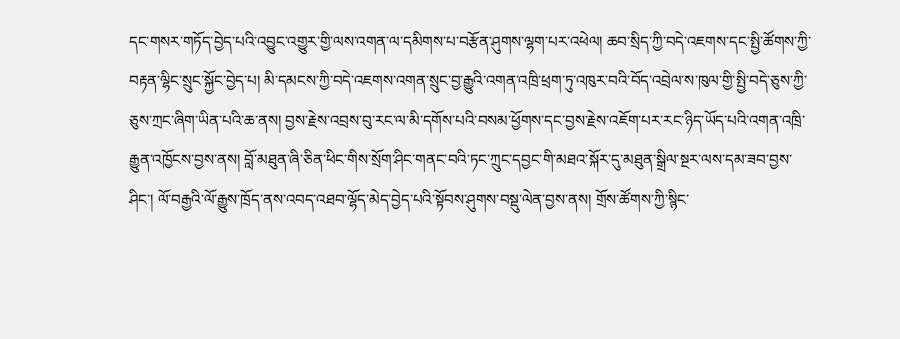དང་གསར་གཏོད་བྱེད་པའི་འབྱུང་འགྱུར་གྱི་ལས་འགན་ལ་དམིགས་པ་བརྩོན་ཤུགས་ལྷག་པར་འཕེལ། ཆབ་སྲིད་ཀྱི་བདེ་འཇགས་དང་སྤྱི་ཚོགས་ཀྱི་བརྟན་ལྷིང་སྲུང་སྐྱོང་བྱེད་པ། མི་དམངས་ཀྱི་བདེ་འཇགས་འགན་སྲུང་བྱ་རྒྱུའི་འགན་འཁྲི་ཕྲག་ཏུ་འཁུར་བའི་བོད་འབྲེལ་ས་ཁུལ་གྱི་སྤྱི་བདེ་ཅུས་ཀྱི་ཅུས་ཀྲང་ཞིག་ཡིན་པའི་ཆ་ནས། བྱས་རྗེས་འབྲས་བུ་རང་ལ་མི་དགོས་པའི་བསམ་ཕྱོགས་དང་བྱས་རྗེས་འཇོག་པར་རང་ཉིད་ཡོད་པའི་འགན་འཁྲི་རྒྱུན་འཁྱོངས་བྱས་ནས། བློ་མཐུན་ཞི་ཅིན་ཕིང་གིས་སྲོག་ཤིང་གནང་བའི་ཏང་ཀྲུང་དབྱང་གི་མཐའ་སྐོར་དུ་མཐུན་སྒྲིལ་སྔར་ལས་དམ་ཟབ་བྱས་ཤིང་། ལོ་བརྒྱའི་ལོ་རྒྱུས་ཁྲོད་ནས་འབད་འཐབ་ལྷོད་མེད་བྱེད་པའི་སྟོབས་ཤུགས་བསྡུ་ལེན་བྱས་ནས། གྲོས་ཚོགས་ཀྱི་སྙིང་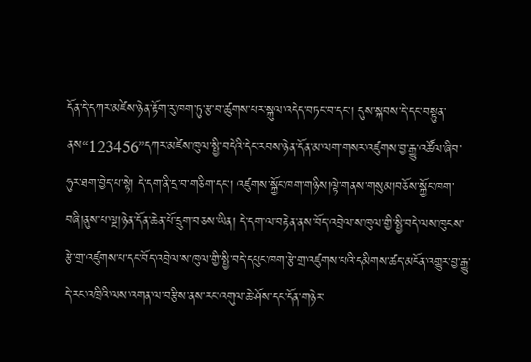དོན་དེ་དཀར་མཛེས་ཉེན་རྟོག་རུ་ཁག་ཏུ་རྩ་བ་ཚུགས་པར་སྐུལ་འདེད་བཏང་བ་དང་། དུས་སྐབས་དེ་དང་བསྟུན་ནས“123456”དཀར་མཛེས་ཁུལ་སྤྱི་བདེའི་དེང་རབས་ཉེན་དོན་མ་ལག་གསར་འཛུགས་བྱ་རྒྱུ་འཚོལ་ཞིབ་ཧུར་ཐག་བྱེད་པ་སྟེ། དེ་དག་ནི་དྲ་བ་གཅིག་དང་། འཛུགས་སྐྱོང་ཁག་གཉིས།ལྟེ་གནས་གསུམ།བཅོས་སྐྱོང་ཁག་བཞི།ནུས་པ་ལྔ།ཉེན་དོན་ཆེན་པོ་དྲུག་བཅས་ཡིན། དེ་དག་ལ་བརྟེན་ནས་བོད་འབྲེལ་ས་ཁུལ་གྱི་སྤྱི་བདེ་ལས་ཁུངས་རྩེ་གྲ་འཛུགས་པ་དང་བོད་འབྲེལ་ས་ཁུལ་གྱི་སྤྱི་བདེ་དཔུང་ཁག་རྩེ་གྲ་འཛུགས་པའི་དམིགས་ཚད་མངོན་འགྱུར་བྱ་རྒྱུ་དེ་རང་འཁྲིའི་ལས་འགན་ལ་བརྩིས་ནས་རང་འགུལ་ཆེ་ཤོས་དང་དོན་གཉེར་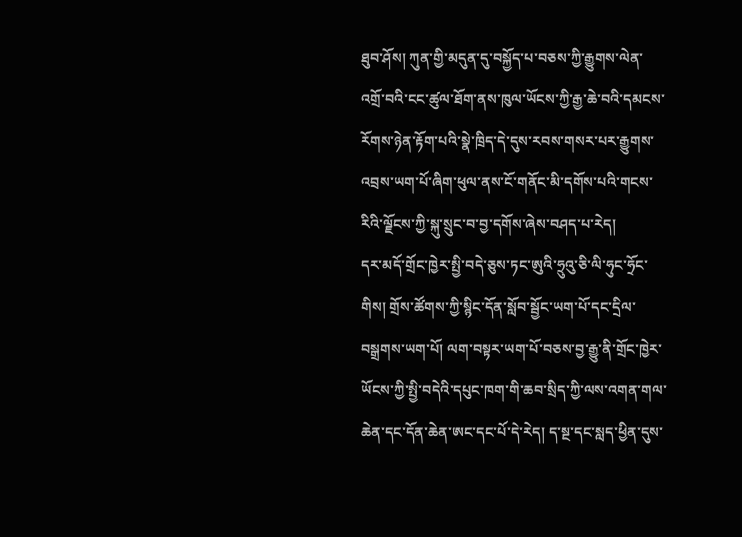ཐུབ་ཤོས། ཀུན་གྱི་མདུན་དུ་བསྐྱོད་པ་བཅས་ཀྱི་རྒྱུགས་ལེན་འགྲོ་བའི་ངང་ཚུལ་ཐོག་ནས་ཁུལ་ཡོངས་ཀྱི་རྒྱ་ཆེ་བའི་དམངས་རོགས་ཉེན་རྟོག་པའི་སྣེ་ཁྲིད་དེ་དུས་རབས་གསར་པར་རྒྱུགས་འབྲས་ཡག་པོ་ཞིག་ཕུལ་ནས་ངོ་གནོང་མི་དགོས་པའི་གངས་རིའི་ལྗོངས་ཀྱི་སྐུ་སྲུང་བ་བྱ་དགོས་ཞེས་བཤད་པ་རེད།
དར་མདོ་གྲོང་ཁྱེར་སྤྱི་བདེ་ཅུས་ཏང་ཨུའི་ཧྲུའུ་ཅི་ལི་ཧུང་ཧྲོང་གིས། གྲོས་ཚོགས་ཀྱི་སྙིང་དོན་སློབ་སྦྱོང་ཡག་པོ་དང་དྲིལ་བསྒྲགས་ཡག་པོ། ལག་བསྟར་ཡག་པོ་བཅས་བྱ་རྒྱུ་ནི་གྲོང་ཁྱེར་ཡོངས་ཀྱི་སྤྱི་བདེའི་དཔུང་ཁག་གི་ཆབ་སྲིད་ཀྱི་ལས་འགན་གལ་ཆེན་དང་དོན་ཆེན་ཨང་དང་པོ་དེ་རེད། ད་སྔ་དང་སླད་ཕྱིན་དུས་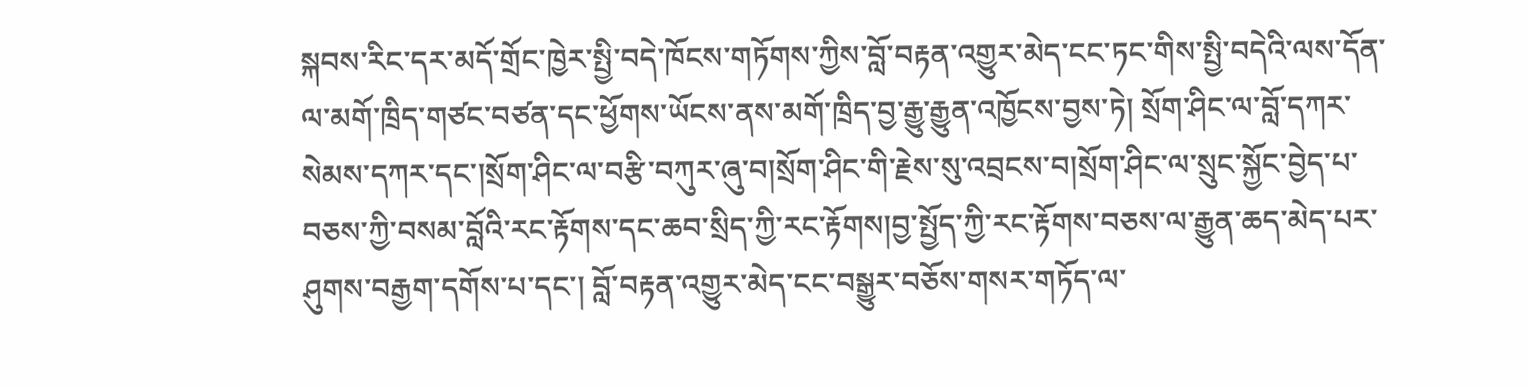སྐབས་རིང་དར་མདོ་གྲོང་ཁྱེར་སྤྱི་བདེ་ཁོངས་གཏོགས་ཀྱིས་བློ་བརྟན་འགྱུར་མེད་ངང་ཏང་གིས་སྤྱི་བདེའི་ལས་དོན་ལ་མགོ་ཁྲིད་གཙང་བཙན་དང་ཕྱོགས་ཡོངས་ནས་མགོ་ཁྲིད་བྱ་རྒྱུ་རྒྱུན་འཁྱོངས་བྱས་ཏེ། སྲོག་ཤིང་ལ་བློ་དཀར་སེམས་དཀར་དང་།སྲོག་ཤིང་ལ་བརྩི་བཀུར་ཞུ་བ།སྲོག་ཤིང་གི་རྗེས་སུ་འབྲངས་བ།སྲོག་ཤིང་ལ་སྲུང་སྐྱོང་བྱེད་པ་བཅས་ཀྱི་བསམ་བློའི་རང་རྟོགས་དང་ཆབ་སྲིད་ཀྱི་རང་རྟོགས།བྱ་སྤྱོད་ཀྱི་རང་རྟོགས་བཅས་ལ་རྒྱུན་ཆད་མེད་པར་ཤུགས་བརྒྱག་དགོས་པ་དང་། བློ་བརྟན་འགྱུར་མེད་ངང་བསྒྱུར་བཅོས་གསར་གཏོད་ལ་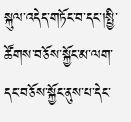སྐུལ་འདེད་གཏོང་བ་དང་།སྤྱི་ཚོགས་བཅོས་སྐྱོང་མ་ལག་དང་བཅོས་སྐྱོང་ནུས་པ་དེང་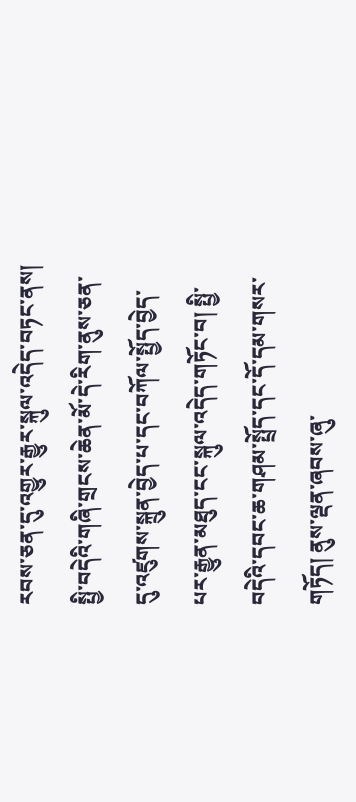རབས་ཅན་དུ་འགྱུར་རྒྱུར་སྐུལ་འདེད་བཏང་ནས། སྤྱི་བདེའི་གཞི་གྲངས་ཆེན་མོ་དེ་རིག་ནུས་ཅན་དུ་འཛུགས་སྐྲུན་བྱེད་པ་དང་བཀོལ་སྤྱོད་བྱེད་པར་རྒྱུན་མཐུད་ངང་སྐུལ་འདེད་གཏོང་བ། སྤྱི་བདེའི་དབང་ཆ་གཤམ་སྤྲོད་དང་དོ་དམ་གསར་གཏོད། ནུས་ལྡན་ཞབས་ཞུ་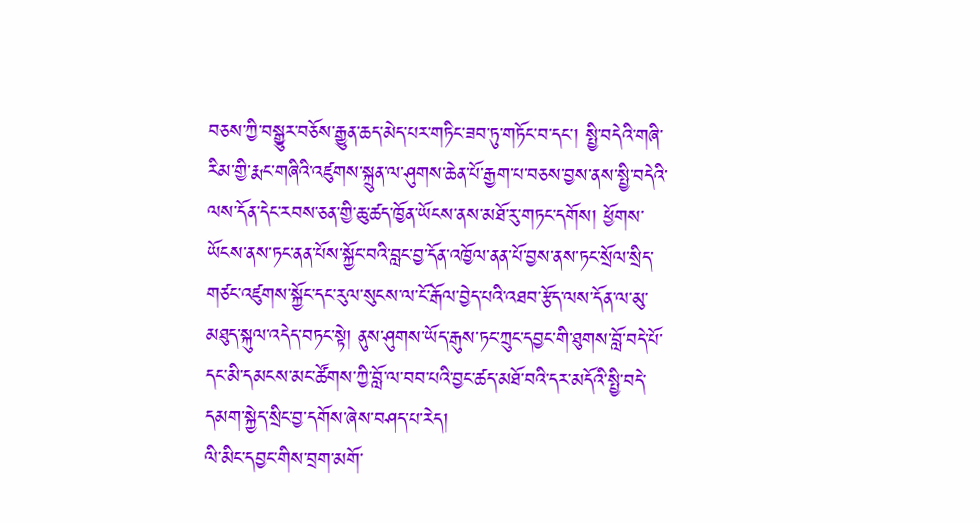བཅས་ཀྱི་བསྒྱུར་བཅོས་རྒྱུན་ཆད་མེད་པར་གཏིང་ཟབ་ཏུ་གཏོང་བ་དང་། སྤྱི་བདེའི་གཞི་རིམ་གྱི་རྨང་གཞིའི་འཛུགས་སྐྲུན་ལ་ཤུགས་ཆེན་པོ་རྒྱག་པ་བཅས་བྱས་ནས་སྤྱི་བདེའི་ལས་དོན་དེང་རབས་ཅན་གྱི་ཆུ་ཚད་ཁྱོན་ཡོངས་ནས་མཐོ་རུ་གཏང་དགོས། ཕྱོགས་ཡོངས་ནས་ཏང་ནན་པོས་སྐྱོང་བའི་བླང་བྱ་དོན་འཁྱོལ་ནན་པོ་བྱས་ནས་ཏང་སྲོལ་སྲིད་གཙང་འཛུགས་སྐྱོང་དང་རུལ་སུངས་ལ་ངོ་རྒོལ་བྱེད་པའི་འཐབ་རྩོད་ལས་དོན་ལ་མུ་མཐུད་སྐུལ་འདེད་བཏང་སྟེ། ནུས་ཤུགས་ཡོད་རྒུས་ཏང་ཀྲུང་དབྱང་གི་ཐུགས་བློ་བདེ་པོ་དང་མི་དམངས་མང་ཚོགས་ཀྱི་བློ་ལ་བབ་པའི་བྱང་ཚད་མཐོ་བའི་དར་མདོའི་སྤྱི་བདེ་དམག་སྐྱེད་སྲིང་བྱ་དགོས་ཞེས་བཤད་པ་རེད།
ལི་མིང་དབྱང་གིས་བྲག་མགོ་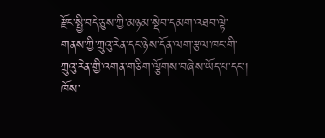རྫོང་སྤྱི་བདེ་ཅུས་ཀྱི་མཉམ་སྡེབ་དམག་འཐབ་ལྟེ་གནས་ཀྱི་ཀྲུའུ་རེན་དང་ཉེས་དོན་ལག་རྩལ་ཁང་གི་ཀྲུའུ་རེན་གྱི་འགན་གཅིག་ལྕོགས་བཞེས་ཡོད་པ་དང་། ཁོས་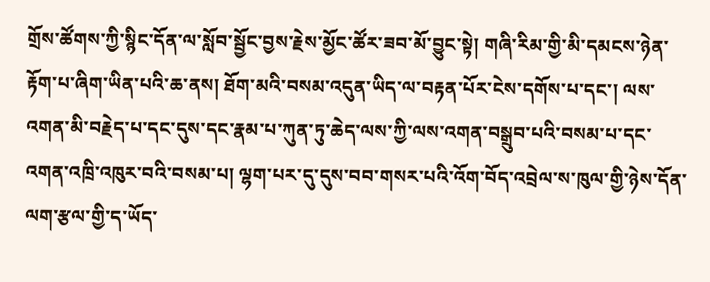གྲོས་ཚོགས་ཀྱི་སྙིང་དོན་ལ་སློབ་སྦྱོང་བྱས་རྗེས་མྱོང་ཚོར་ཟབ་མོ་བྱུང་སྟེ། གཞི་རིམ་གྱི་མི་དམངས་ཉེན་རྟོག་པ་ཞིག་ཡིན་པའི་ཆ་ནས། ཐོག་མའི་བསམ་འདུན་ཡིད་ལ་བརྟན་པོར་ངེས་དགོས་པ་དང་། ལས་འགན་མི་བརྗེད་པ་དང་དུས་དང་རྣམ་པ་ཀུན་ཏུ་ཆེད་ལས་ཀྱི་ལས་འགན་བསྒྲུབ་པའི་བསམ་པ་དང་འགན་འཁྲི་འཁུར་བའི་བསམ་པ། ལྷག་པར་དུ་དུས་བབ་གསར་པའི་འོག་བོད་འབྲེལ་ས་ཁུལ་གྱི་ཉེས་དོན་ལག་རྩལ་གྱི་ད་ཡོད་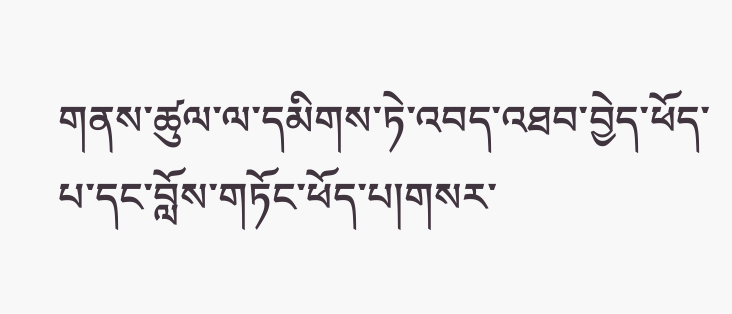གནས་ཚུལ་ལ་དམིགས་ཏེ་འབད་འཐབ་བྱེད་ཕོད་པ་དང་བློས་གཏོང་ཕོད་པ།གསར་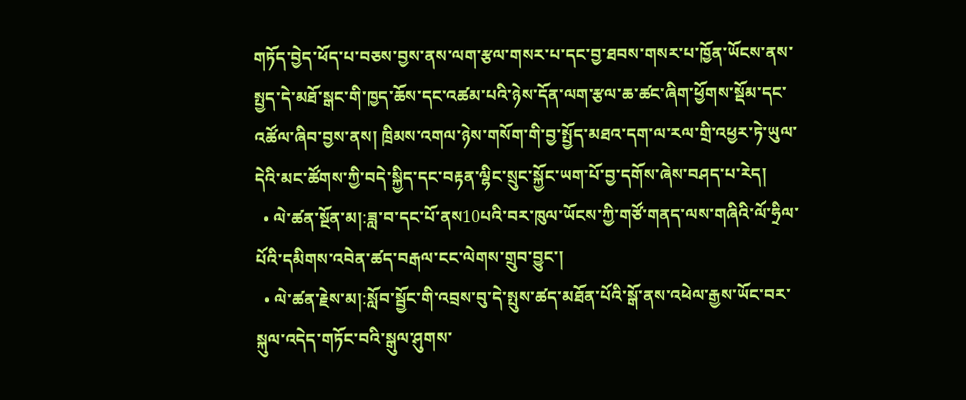གཏོད་བྱེད་ཕོད་པ་བཅས་བྱས་ནས་ལག་རྩལ་གསར་པ་དང་བྱ་ཐབས་གསར་པ་ཁྱོན་ཡོངས་ནས་སྤྱད་དེ་མཐོ་སྒང་གི་ཁྱད་ཆོས་དང་འཚམ་པའི་ཉེས་དོན་ལག་རྩལ་ཆ་ཚང་ཞིག་ཕྱོགས་སྡོམ་དང་འཚོལ་ཞིབ་བྱས་ནས། ཁྲིམས་འགལ་ཉེས་གསོག་གི་བྱ་སྤྱོད་མཐའ་དག་ལ་རལ་གྲི་འཕྱར་ཏེ་ཡུལ་དེའི་མང་ཚོགས་ཀྱི་བདེ་སྐྱིད་དང་བརྟན་ལྷིང་སྲུང་སྐྱོང་ཡག་པོ་བྱ་དགོས་ཞེས་བཤད་པ་རེད།
  • ལེ་ཚན་སྔོན་མ།:ཟླ་བ་དང་པོ་ནས10པའི་བར་ཁུལ་ཡོངས་ཀྱི་གཙོ་གནད་ལས་གཞིའི་ལོ་ཧྲིལ་པོའི་དམིགས་འབེན་ཚད་བརྒལ་ངང་ལེགས་གྲུབ་བྱུང་།
  • ལེ་ཚན་རྗེས་མ།:སློབ་སྦྱོང་གི་འབྲས་བུ་དེ་སྤུས་ཚད་མཐོན་པོའི་སྒོ་ནས་འཕེལ་རྒྱས་ཡོང་བར་སྐུལ་འདེད་གཏོང་བའི་སྒུལ་ཤུགས་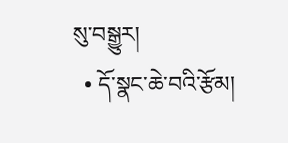སུ་བསྒྱུར།
  • དོ་སྣང་ཆེ་བའི་རྩོམ།